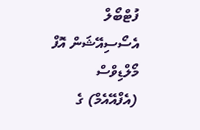ފުޓްބޯލް އެސޯސިއޭޝަން އޮފް މޯލްޑިވްސް (އެފްއޭއެމް) ގެ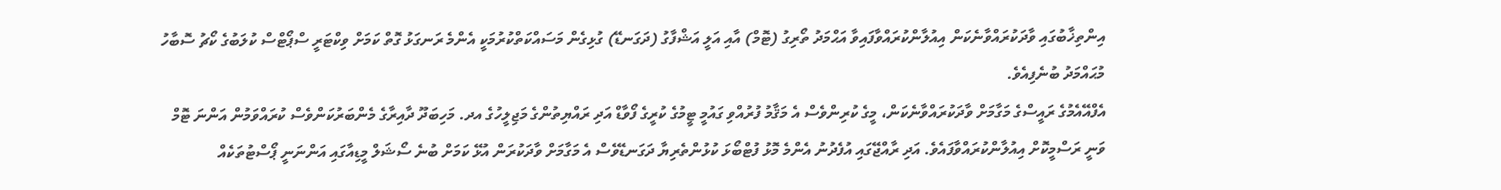އިންތިޚާބުގައި ވާދަކުރައްވާނެކަން އިއުލާންކުރައްވާފައިވާ އަޙްމަދު ތޯރިގު (ޓޮމް) އާއި އަލީ އަޝްފާގު (ދަގަނޑޭ) ގުޅިގެން މަސައްކަތްކުރުމަކީ އެންމެ ރަނގަޅު ގޮތް ކަމަށް ވިކްޓަރީ ސްޕޯޓްސް ކުލަބުގެ ކޯޗު ސޮބާހު މުޙައްމަދު ބުނެފިއެވެ.
އެފްއޭއެމުގެ ރައީސްގެ މަގާމަށް ވާދަކުރައްވާނެކަން، މީގެ ކުރިންވެސް އެ މަޤާމު ފުރުއްވި ގައުމީ ޓީމުގެ ކުރީގެ ފޯވާޑް އަދި ރައްޔިތުންގެ މަޖިލީހުގެ އދ. މަހިބަދޫ ދާއިރާގެ މެންބަރުކަންވެސް ކުރައްވަމުން އަންނަ ޓޮމް ވަނީ ރަސްމީކޮށް އިއުލާންކުރައްވާފައެވެ. އަދި ރާއްޖޭގައި އުފެދުނު އެންމެ މޮޅު ފުޓްބޯޅަ ކުޅުންތެރިޔާ ދަގަނޑޭވެސް އެ މަގާމަށް ވާދަކުރަން އުޅޭ ކަމަށް ބުނެ ސޯޝަލް މީޑިއާގައި އަންނަނީ ޕޯސްޓުތަކެއް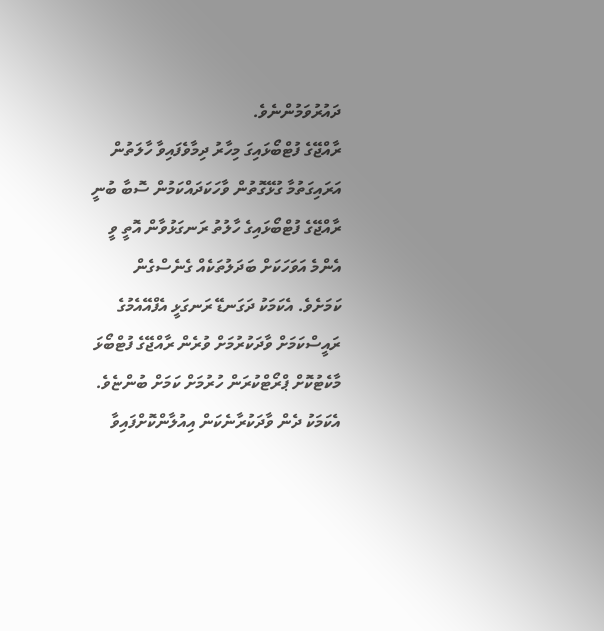ދައުރުވަމުންނެވެ.
ރާއްޖޭގެ ފުޓްބޯޅައިގަ މިހާރު ދިމާވެފައިވާ ހާލަތުން އަރައިގަތުމާ ގުޅޭގޮތުން ވާހަކަދައްކަމުން ސޮބާ ބުނީ ރާއްޖޭގެ ފުޓްބޯޅައިގެ ހާލުތު ރަނގަޅުވާން އޮތީ ވީ އެންމެ އަވަހަކަށް ބަދަލުތަކެއް ގެނެސްގެން ކަމަށެވެ. އެކަމަކު ދަގަނޑޭ ރަނގަޅީ އެފްއޭއެމުގެ ރައީސްކަމަށް ވާދަކުރުމަށް ވުރެން ރާއްޖޭގެ ފުޓްބޯޅަ މާކެޓުކޮށް ޕްރޯޓްކުރަން ހުރުމަށް ކަމަށް ބުންޏެވެ. އެކަމަކު ދެން ވާދަކުރާނެކަން އިއުލާންކޮށްފައިވާ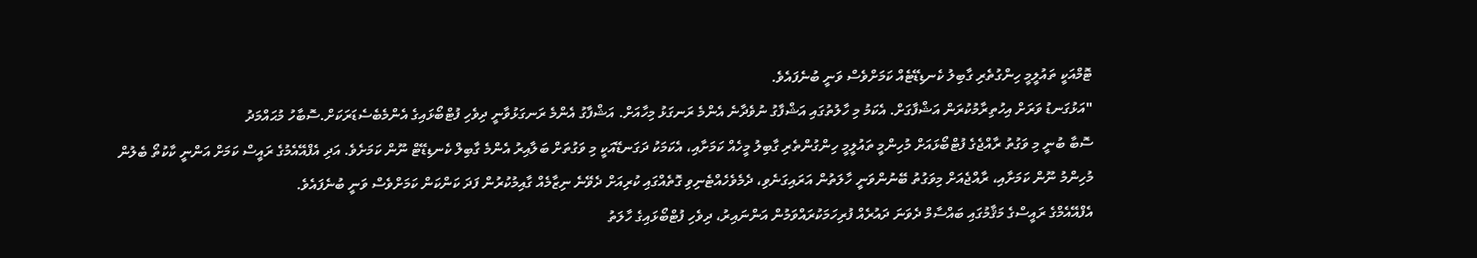ޓޮމްއަކީ ތައުލީމީ ހިންގުތެރި ގާބިލު ކެނޑިޑޭޓެއް ކަމަށްވެސް ވަނީ ބުނެފައެވެ.
"އަޅުގަނޑު ވަރަށް އިހުތިރާމުކުރަން އަޝްފާގަށް. އެކަމު މި ހާލުތުގައި އަޝްފާގު ނުވެދާނެ އެންމެ ރަނގަޅު މިހާއަށް. އަޝްފާގު އެންމެ ރަނގަޅުވާނީ ދިވެހި ފުޓްބޯޅައިގެ އެންމެބެސެޑަރަކަށް.ސޮބާހު މުޙައްމަދު
ސޮބާ ބުނީ މި ވަގުތު ރާއްޖެގެ ފުޓްބޯޅައަށް މުހިންމީ ތައުލީމީ ހިންގުންތެރި ގާބިލު މީހެއް ކަމަށާއި، އެކަމަކު ދަގަނޑޭއަކީ މި ވަގުތަށް ބަލާއިރު އެންމެ ގާބިލް ކެނޑިޑޭޓް ނޫން ކަމަށެވެ. އަދި އެފްއޭއެމުގެ ރައީސް ކަމަށް އަންނީ ކާކުތޯ ބެލުން މުހިންމު ނޫން ކަމަށާއި، ރާއްޖެއަށް މިވަގުތު ބޭނުންވަނީ ހާލަތުން އަރައިގަނެވި، ދެމެވެހެއްޓެނިވި ގޮތެއްގައި ކުރިއަށް ދެވޭނެ ނިޒާމެއް ގާއިމުކުރުން ފަދަ ކަންކަން ކަމަށްވެސް ވަނީ ބުނެފައެވެ.
އެފްއޭއެމްގެ ރައީސްގެ މަޤާމުގައި ބައްސާމް ދެވަނަ ދައުރެއް ފުރިހަމަކުރައްވަމުން އަންނައިރު، ދިވެހި ފުޓްބޯޅައިގެ ހާލަތު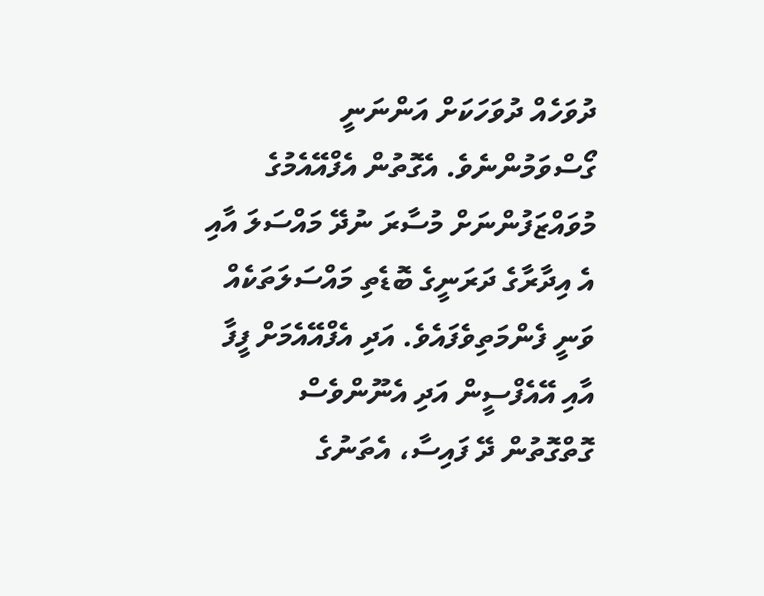ދުވަހެއް ދުވަހަކަށް އަންނަނީ ގޯސްވަމުންނެވެ. އެގޮތުން އެފްއޭއެމުގެ މުވައްޒަފުންނަށް މުސާރަ ނުދޭ މައްސަލަ އާއި އެ އިދާރާގެ ދަރަނީގެ ބޮޑެތި މައްސަލަތަކެއް ވަނީ ފެންމަތިވެފައެވެ. އަދި އެފްއޭއެމަށް ފީފާ އާއި އޭއެފްސީން އަދި އެނޫންވެސް ގޮތްގޮތުން ދޭ ފައިސާ، އެތަނުގެ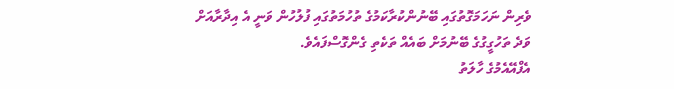ވެރިން ނަހަމަގޮތުގައި ބޭނުންކުރާކަމުގެ ތުހުމަތުގައި ފުލުހުން ވަނީ އެ އިދާރާއަށް ވަދެ ތަހުގީގުގެ ބޭނުމަށް ބައެއް ތަކެތި ގެންގޮސްފައެވެ.
އެފްއޭއެމުގެ ހާލަތު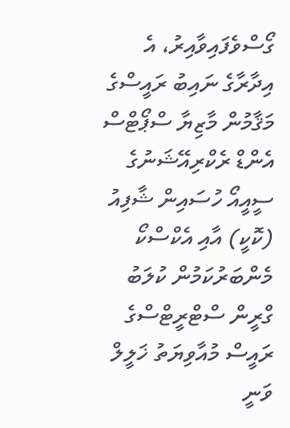ގޯސްވެފައިވާއިރު، އެ އިދާރާގެ ނައިބު ރައީސްގެ މަޤާމުން މާޒިޔާ ސްޕޯޓްސް އެންޑް ރެކްރިއޭޝަނުގެ ސީއީއޯ ހުސައިން ޝާފިއު (ކޮކީ) އާއި އެކްސްކޯ މެންބަރުކަމުން ކުލަބު ގްރީން ސްޓްރީޓްސްގެ ރައީސް މުއާވިޔަތު ޚަލީލް ވަނީ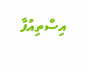އިސްތިއުފާ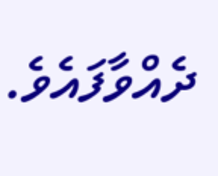ދެއްވާފައެވެ.